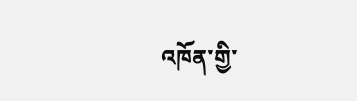འཁོན་གྱི་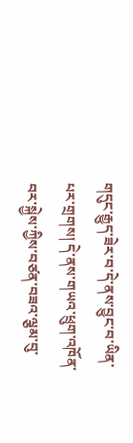གདུང་རྒྱུད་ཟེར་བ་དེ་ནས་བྱུང་བ་ཡིན་པར་གྲགས། དེ་ནས་གཡའ་ཕྲུག་འཁོན་བར་སྐྱེས་ཀྱིས་བཙན་བཟའ་ལྕམ་བུ་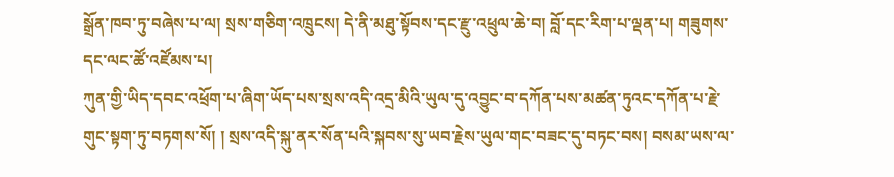སྒྲོན་ཁབ་ཏུ་བཞེས་པ་ལ། སྲས་གཅིག་འཁྲུངས། དེ་ནི་མཐུ་སྟོབས་དང་རྫུ་འཕྲུལ་ཆེ་བ། བློ་དང་རིག་པ་ལྡན་པ། གཟུགས་དང་ལང་ཚོ་འཛོམས་པ།
ཀུན་གྱི་ཡིད་དབང་འཕྲོག་པ་ཞིག་ཡོད་པས་སྲས་འདི་འདྲ་མིའི་ཡུལ་དུ་འབྱུང་བ་དཀོན་པས་མཚན་ཏུའང་དཀོན་པ་རྗེ་གུང་སྟག་ཏུ་བཏགས་སོ། ། སྲས་འདི་སྐུ་ནར་སོན་པའི་སྐབས་སུ་ཡབ་རྗེས་ཡུལ་གང་བཟང་དུ་བཏང་བས། བསམ་ཡས་ལ་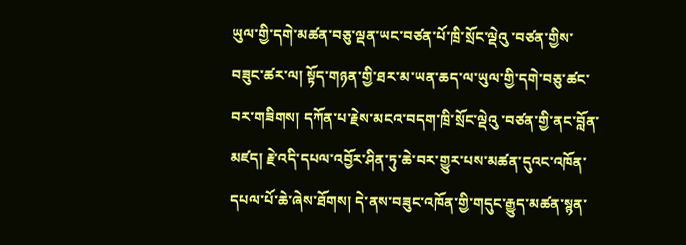ཡུལ་གྱི་དགེ་མཚན་བཅུ་ལྡན་ཡང་བཙན་པོ་ཁྲི་སྲོང་ལྡེའུ ་བཙན་གྱིས་བཟུང་ཚར་ལ། སྟོད་གཉན་གྱི་ཐར་མ་ཡན་ཆད་ལ་ཡུལ་གྱི་དགེ་བཅུ་ཚང་བར་གཟིགས། དཀོན་པ་རྗེས་མངའ་བདག་ཁྲི་སྲོང་ལྡེའུ ་བཙན་གྱི་ནང་བློན་མཛད། རྗེ་འདི་དཔལ་འབྱོར་ཤིན་ཏུ་ཆེ་བར་གྱུར་པས་མཚན་དུའང་འཁོན་དཔལ་པོ་ཆེ་ཞེས་ཐོགས། དེ་ནས་བཟུང་འཁོན་གྱི་གདུང་རྒྱུད་མཚན་སྙན་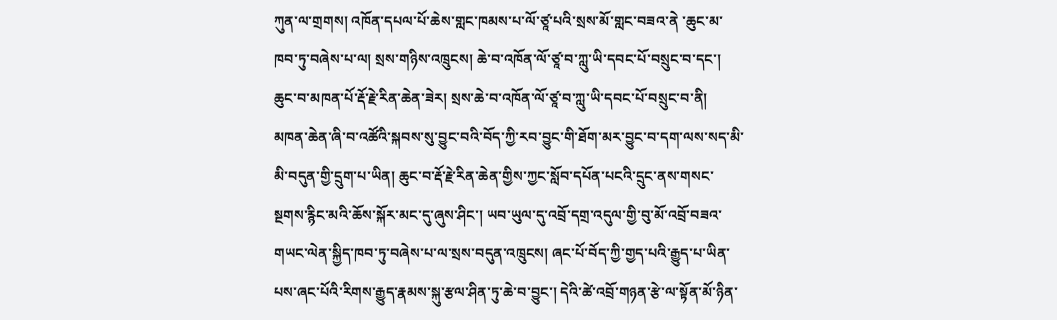ཀུན་ལ་གྲགས། འཁོན་དཔལ་པོ་ཆེས་གླང་ཁམས་པ་ལོ་ཙཱ་པའི་སྲས་མོ་གླང་བཟའ་ནེ ་ཆུང་མ་ཁབ་ཏུ་བཞེས་པ་ལ། སྲས་གཉིས་འཁྲུངས། ཆེ་བ་འཁོན་ལོ་ཙཱ་བ་ཀླུ་ཡི་དབང་པོ་བསྲུང་བ་དང་། ཆུང་བ་མཁན་པོ་རྡོ་རྗེ་རིན་ཆེན་ཟེར། སྲས་ཆེ་བ་འཁོན་ལོ་ཙཱ་བ་ཀླུ་ཡི་དབང་པོ་བསྲུང་བ་ནི། མཁན་ཆེན་ཞི་བ་འཚོའི་སྐབས་སུ་བྱུང་བའི་བོད་ཀྱི་རབ་བྱུང་གི་ཐོག་མར་བྱུང་བ་དག་ལས་སད་མི་མི་བདུན་གྱི་དྲུག་པ་ཡིན། ཆུང་བ་རྡོ་རྗེ་རིན་ཆེན་གྱིས་ཀྱང་སློབ་དཔོན་པངའི་དྲུང་ནས་གསང་སྔགས་རྙིང་མའི་ཆོས་སྐོར་མང་དུ་ཞུས་ཤིང་། ཡབ་ཡུལ་དུ་འབྲོ་དགྲ་འདུལ་གྱི་བུ་མོ་འབྲོ་བཟའ་གཡང་ལེན་སྐྱིད་ཁབ་ཏུ་བཞེས་པ་ལ་སྲས་བདུན་འཁྲུངས། ཞང་པོ་བོད་ཀྱི་གྱད་པའི་རྒྱུད་པ་ཡིན་པས་ཞང་པོའི་རིགས་རྒྱུད་རྣམས་སྐུ་རྩལ་ཤིན་ཏུ་ཆེ་བ་བྱུང་། དེའི་ཚེ་འབྲོ་གཉན་རྩེ་ལ་སྟོན་མོ་ཉིན་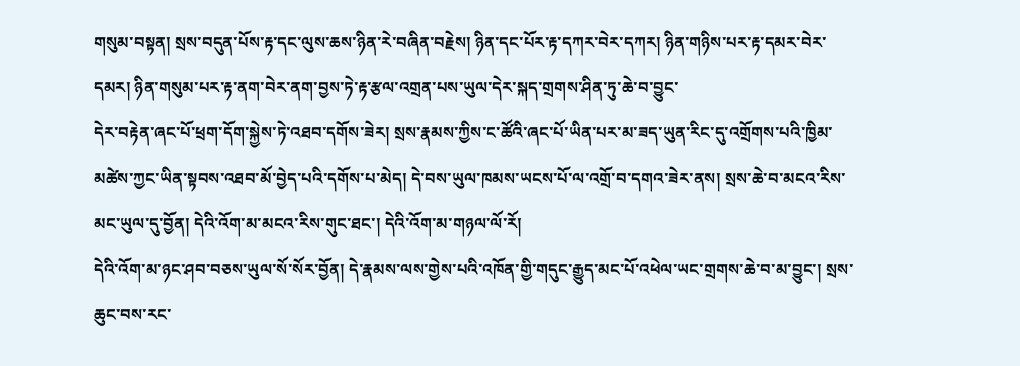གསུམ་བསྟན། སྲས་བདུན་པོས་རྟ་དང་ལུས་ཆས་ཉིན་རེ་བཞིན་བརྗེས། ཉིན་དང་པོར་རྟ་དཀར་བེར་དཀར། ཉིན་གཉིས་པར་རྟ་དམར་བེར་དམར། ཉིན་གསུམ་པར་རྟ་ནག་བེར་ནག་བྱས་ཏེ་རྟ་རྩལ་འགྲན་པས་ཡུལ་དེར་སྐད་གྲགས་ཤིན་ཏུ་ཆེ་བ་བྱུང་
དེར་བརྟེན་ཞང་པོ་ཕྲག་དོག་སྐྱེས་ཏེ་འཐབ་དགོས་ཟེར། སྲས་རྣམས་ཀྱིས་ང་ཚོའི་ཞང་པོ་ཡིན་པར་མ་ཟད་ཡུན་རིང་དུ་འགྲོགས་པའི་ཁྱིམ་མཚེས་ཀྱང་ཡིན་སྟབས་འཐབ་མོ་བྱེད་པའི་དགོས་པ་མེད། དེ་བས་ཡུལ་ཁམས་ཡངས་པོ་ལ་འགྲོ་བ་དགའ་ཟེར་ནས། སྲས་ཆེ་བ་མངའ་རིས་མང་ཡུལ་དུ་བྱོན། དེའི་འོག་མ་མངའ་རིས་གུང་ཐང་། དེའི་འོག་མ་གཉལ་ལོ་རོ།
དེའི་འོག་མ་ཉང་ཤབ་བཅས་ཡུལ་སོ་སོར་བྱོན། དེ་རྣམས་ལས་གྱེས་པའི་འཁོན་གྱི་གདུང་རྒྱུད་མང་པོ་འཕེལ་ཡང་གྲགས་ཆེ་བ་མ་བྱུང་། སྲས་ཆུང་བས་རང་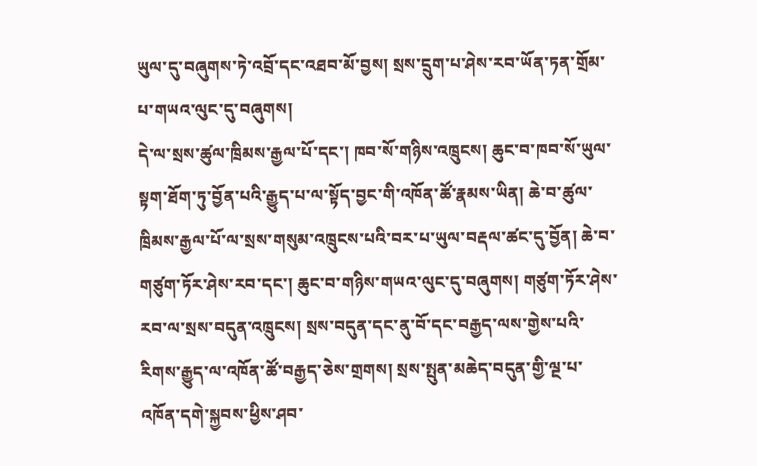ཡུལ་དུ་བཞུགས་ཏེ་འབྲོ་དང་འཐབ་མོ་བྱས། སྲས་དྲུག་པ་ཤེས་རབ་ཡོན་ཏན་གྲོམ་པ་གཡའ་ལུང་དུ་བཞུགས།
དེ་ལ་སྲས་ཚུལ་ཁྲིམས་རྒྱལ་པོ་དང་། ཁབ་སོ་གཉིས་འཁྲུངས། ཆུང་བ་ཁབ་སོ་ཡུལ་སྟག་ཐོག་ཏུ་བྱོན་པའི་རྒྱུད་པ་ལ་སྟོད་བྱང་གི་འཁོན་ཚོ་རྣམས་ཡིན། ཆེ་བ་ཚུལ་ཁྲིམས་རྒྱལ་པོ་ལ་སྲས་གསུམ་འཁྲུངས་པའི་བར་པ་ཡུལ་བརྡལ་ཚང་དུ་བྱོན། ཆེ་བ་གཙུག་ཏོར་ཤེས་རབ་དང་། ཆུང་བ་གཉིས་གཡའ་ལུང་དུ་བཞུགས། གཙུག་ཏོར་ཤེས་རབ་ལ་སྲས་བདུན་འཁྲུངས། སྲས་བདུན་དང་ནུ་བོ་དང་བརྒྱད་ལས་གྱེས་པའི་རིགས་རྒྱུད་ལ་འཁོན་ཚོ་བརྒྱད་ཅེས་གྲགས། སྲས་སྤུན་མཆེད་བདུན་གྱི་ལྔ་པ་འཁོན་དགེ་སྐྱབས་ཕྱིས་ཤབ་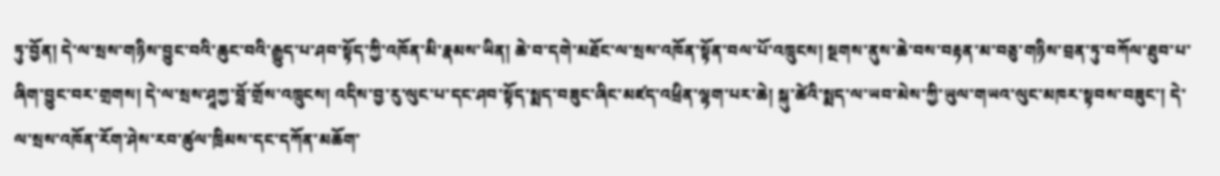ཏུ་བྱོན། དེ་ལ་སྲས་གཉིས་བྱུང་བའི་ཆུང་བའི་རྒྱུད་པ་ཤབ་སྟོད་ཀྱི་འཁོན་མི་རྣམས་ཡིན། ཆེ་བ་དགེ་མཐོང་ལ་སྲས་འཁོན་སྟོན་བལ་པོ་འཁྲུངས། སྔགས་ནུས་ཆེ་བས་བརྟན་མ་བཅུ་གཉིས་བྲན་ཏུ་བཀོལ་ཐུབ་པ་ཞིག་བྱུང་བར་གྲགས། དེ་ལ་སྲས་ཤཱཀྱ་བློ་གྲོས་འཁྲུངས། འདིས་བྱ་རུ་ལུང་པ་དང་ཤབ་སྟོད་སྨད་བཟུང་ཞིང་མཛད་འཕྲིན་ལྷག་པར་ཆེ། སྐུ་ཚེའི་སྨད་ལ་ཡབ་མེས་ཀྱི་ཡུལ་གཡའ་ལུང་མཁར་སྟབས་བཟུང་། དེ་ལ་སྲས་འཁོན་རོག་ཤེས་རབ་ཚུལ་ཁྲིམས་དང་དཀོན་མཆོག་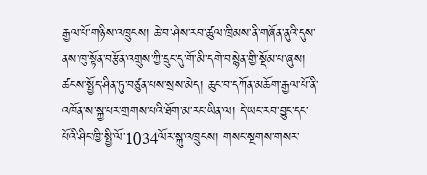རྒྱལ་པོ་གཉིས་འཁྲུངས། ཆེ་བ་ཤེས་རབ་ཚུལ་ཁྲིམས་ནི་གཞོན་ནུའི་དུས་ནས་ཁུ་སྟོན་བརྩོན་འགྲུས་ཀྱི་དྲུང་དུ་གོ་མི་དགེ་བསྙེན་གྱི་སྡོམ་པ་ཞུས། ཚངས་སྤྱོད་ཤིན་ཏུ་བཙུན་པས་སྲས་མེད། ཆུང་བ་དཀོན་མཆོག་རྒྱལ་པོ་ནི་འཁོན་ས་སྐྱ་པར་གྲགས་པའི་ཐོག་མ་རང་ཡིན་ལ། དེ་ཡང་རབ་བྱུང་དང་པོའི་ཤིང་ཁྱི་སྤྱི་ལོ་1034ལོར་སྐུ་འཁྲུངས། གསང་སྔགས་གསར་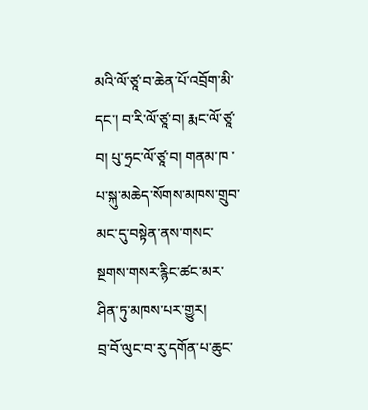མའི་ལོ་ཙཱ་བ་ཆེན་པོ་འབྲོག་མི་དང་། བ་རི་ལོ་ཙཱ་བ། རྨང་ལོ་ཙཱ་བ། པུ་ཧྲང་ལོ་ཙཱ་བ། གནམ་ཁ ་པ་སྐུ་མཆེད་སོགས་མཁས་གྲུབ་མང་དུ་བསྟེན་ནས་གསང་སྔགས་གསར་རྙིང་ཚང་མར་ཤིན་ཏུ་མཁས་པར་གྱུར།
བྲ་བོ་ལུང་བ་རུ་དགོན་པ་ཆུང་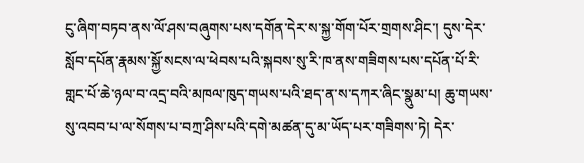ངུ་ཞིག་བཏབ་ནས་ལོ་ཤས་བཞུགས་པས་དགོན་དེར་ས་སྐྱ་གོག་པོར་གྲགས་ཤིང་། དུས་དེར་སློབ་དཔོན་རྣམས་སྐྱོ་སངས་ལ་ཕེབས་པའི་སྐབས་སུ་རི་ཁ་ནས་གཟིགས་པས་དཔོན་པོ་རི་གླང་པོ་ཆེ་ཉལ་བ་འདྲ་བའི་མཁལ་ཁུད་གཡས་པའི་ཐད་ན་ས་དཀར་ཞིང་སྣུམ་པ། ཆུ་གཡས་སུ་འབབ་པ་ལ་སོགས་པ་བཀྲ་ཤིས་པའི་དགེ་མཚན་དུ་མ་ཡོད་པར་གཟིགས་ཏེ། དེར་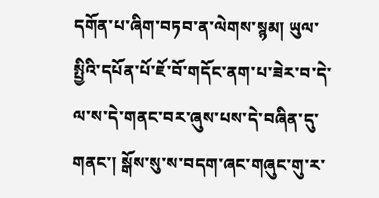དགོན་པ་ཞིག་བཏབ་ན་ལེགས་སྙམ། ཡུལ་སྤྱིའི་དཔོན་པོ་ཇོ་བོ་གདོང་ནག་པ་ཟེར་བ་དེ་ལ་ས་དེ་གནང་བར་ཞུས་པས་དེ་བཞིན་དུ་གནང་། སྒོས་སུ་ས་བདག་ཞང་གཞུང་གུ་ར་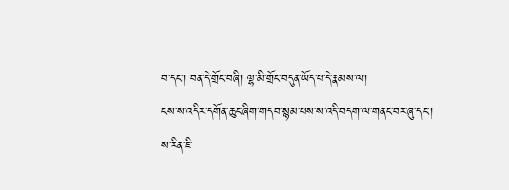བ་དང་། བན་དེ་གྲོང་བཞི། ལྷ་མི་གྲོང་བདུན་ཡོད་པ་དེ་རྣམས་ལ།
ངས་ས་འདིར་དགོན་ཆུང་ཞིག་གདབ་སྙམ་པས་ས་འདི་བདག་ལ་གནང་བར་ཞུ་དང་།
ས་རིན་ཇི་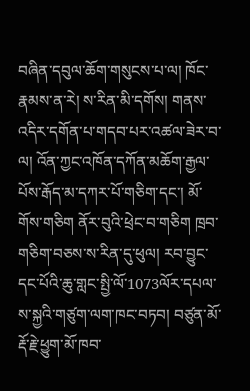བཞིན་དབུལ་ཆོག་གསུངས་པ་ལ། ཁོང་རྣམས་ན་རེ། ས་རིན་མི་དགོས། གནས་འདིར་དགོན་པ་གདབ་པར་འཚལ་ཟེར་བ་ལ། འོན་ཀྱང་འཁོན་དཀོན་མཆོག་རྒྱལ་པོས་རྒོད་མ་དཀར་པོ་གཅིག་དང་། མོ་གོས་གཅིག ནོར་བུའི་ཕྲེང་བ་གཅིག ཁྲབ་གཅིག་བཅས་ས་རིན་དུ་ཕུལ། རབ་བྱུང་དང་པོའི་ཆུ་གླང་སྤྱི་ལོ་1073ལོར་དཔལ་ས་སྐྱའི་གཙུག་ལག་ཁང་བཏབ། བཙུན་མོ་རྡོ་རྗེ་ཕྱུག་མོ་ཁབ་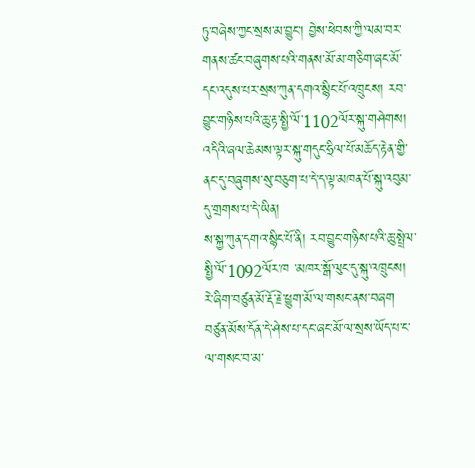ཏུ་བཞེས་ཀྱང་སྲས་མ་བྱུང་། བྱེས་ཕེབས་ཀྱི་ལམ་བར་གནས་ཚང་བཞུགས་པའི་གནས་མོ་མ་གཅིག་ཞང་མོ་དང་འདུས་པར་སྲས་ཀུན་དགའ་སྙིང་པོ་འཁྲུངས། རབ་བྱུང་གཉིས་པའི་ཆུ་རྟ་སྤྱི་ལོ་1102ལོར་སྐུ་གཤེགས། འདིའི་ཞལ་ཆེམས་ལྟར་སྐུ་གདུང་ཧྲིལ་པོ་མཆོད་རྟེན་གྱི་ནང་དུ་བཞུགས་སུ་བཅུག་པ་དེ་ད་ལྟ་མཁན་པོ་སྐུ་འབུམ་དུ་གྲགས་པ་དེ་ཡིན།
ས་སྐྱ་ཀུན་དགའ་སྙིང་པོ་ནི། རབ་བྱུང་གཉིས་པའི་ཆུ་སྤྲེལ་སྤྱི་ལོ་1092ལོར་ཁ ་མཁར་སྒོ་ལུང་དུ་སྐུ་འཁྲུངས། རེ་ཞིག་བཙུན་མོ་རྡོ་རྗེ་ཕྱུག་མོ་ལ་གསང་ནས་བཞག བཙུན་མོས་དོན་དེ་ཤེས་པ་དང་ཞང་མོ་ལ་སྲས་ཡོད་པ་ང་ལ་གསང་བ་མ་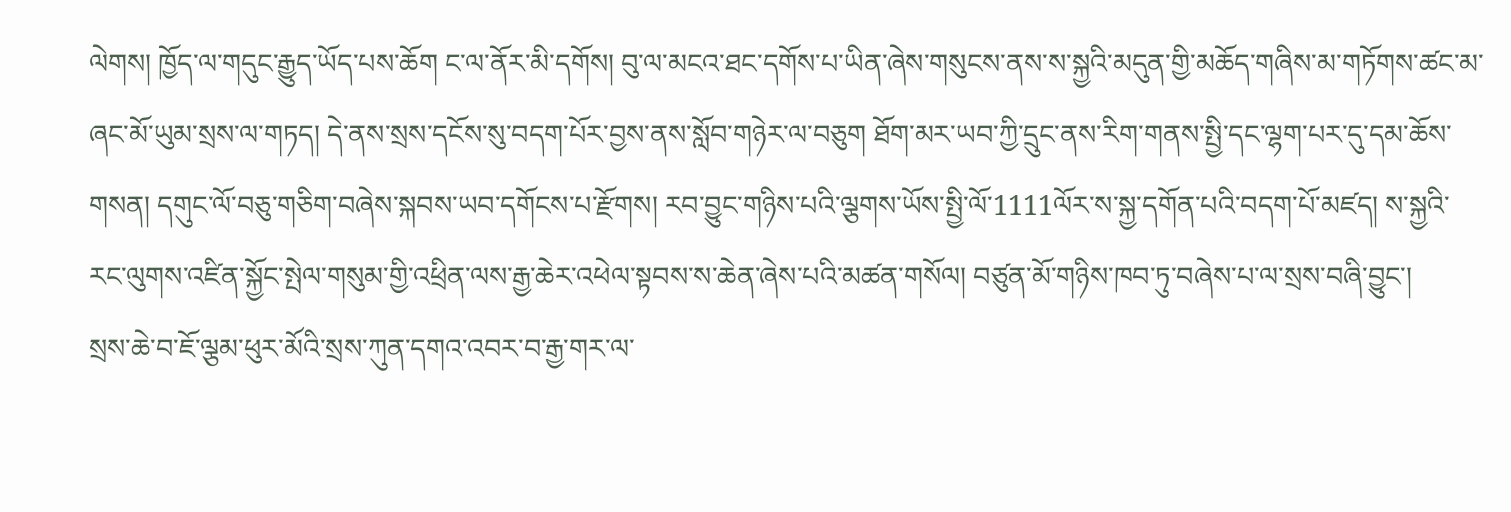ལེགས། ཁྱོད་ལ་གདུང་རྒྱུད་ཡོད་པས་ཆོག ང་ལ་ནོར་མི་དགོས། བུ་ལ་མངའ་ཐང་དགོས་པ་ཡིན་ཞེས་གསུངས་ནས་ས་སྐྱའི་མདུན་གྱི་མཆོད་གཞིས་མ་གཏོགས་ཚང་མ་ཞང་མོ་ཡུམ་སྲས་ལ་གཏད། དེ་ནས་སྲས་དངོས་སུ་བདག་པོར་བྱས་ནས་སློབ་གཉེར་ལ་བཅུག ཐོག་མར་ཡབ་ཀྱི་དྲུང་ནས་རིག་གནས་སྤྱི་དང་ལྷག་པར་དུ་དམ་ཆོས་གསན། དགུང་ལོ་བཅུ་གཅིག་བཞེས་སྐབས་ཡབ་དགོངས་པ་རྫོགས། རབ་བྱུང་གཉིས་པའི་ལྕགས་ཡོས་སྤྱི་ལོ་1111ལོར་ས་སྐྱ་དགོན་པའི་བདག་པོ་མཛད། ས་སྐྱའི་རང་ལུགས་འཛིན་སྐྱོང་སྤེལ་གསུམ་གྱི་འཕྲིན་ལས་རྒྱ་ཆེར་འཕེལ་སྟབས་ས་ཆེན་ཞེས་པའི་མཚན་གསོལ། བཙུན་མོ་གཉིས་ཁབ་ཏུ་བཞེས་པ་ལ་སྲས་བཞི་བྱུང་།
སྲས་ཆེ་བ་ཇོ་ལྕམ་ཕུར་མོའི་སྲས་ཀུན་དགའ་འབར་བ་རྒྱ་གར་ལ་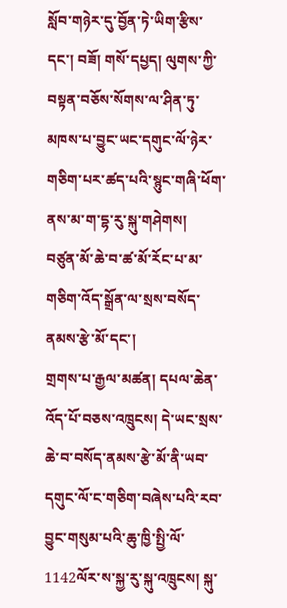སློབ་གཉེར་དུ་བྱོན་ཏེ་ཡིག་རྩིས་དང་། བཟོ། གསོ་དཔྱད། ལུགས་ཀྱི་བསྟན་བཅོས་སོགས་ལ་ཤིན་ཏུ་མཁས་པ་བྱུང་ཡང་དགུང་ལོ་ཉེར་གཅིག་པར་ཚད་པའི་སྙུང་གཞི་ཕོག་ནས་མ་ག་དྷ་རུ་སྐུ་གཤེགས།
བཙུན་མོ་ཆེ་བ་ཚ་མོ་རོང་པ་མ་གཅིག་འོད་སྒྲོན་ལ་སྲས་བསོད་ནམས་རྩེ་མོ་དང་།
གྲགས་པ་རྒྱལ་མཚན། དཔལ་ཆེན་འོད་པོ་བཅས་འཁྲུངས། དེ་ཡང་སྲས་ཆེ་བ་བསོད་ནམས་རྩེ་མོ་ནི་ཡབ་དགུང་ལོ་ང་གཅིག་བཞེས་པའི་རབ་བྱུང་གསུམ་པའི་ཆུ་ཁྱི་སྤྱི་ལོ་1142ལོར་ས་སྐྱ་རུ་སྐུ་འཁྲུངས། སྐུ་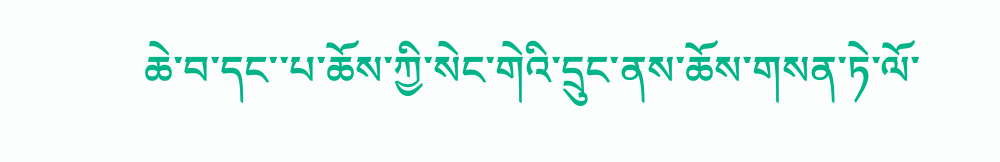ཆེ་བ་དང་་པ་ཆོས་ཀྱི་སེང་གེའི་དྲུང་ནས་ཆོས་གསན་ཏེ་ལོ་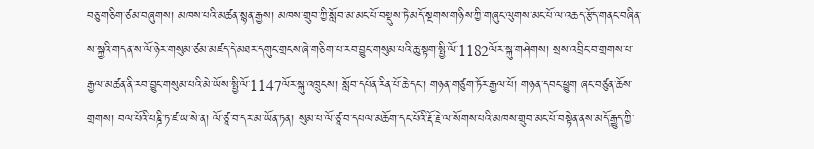བཅུ་གཅིག་ཙམ་བཞུགས། མཁས་པའི་མཚན་སྙན་རྒྱས། མཁས་གྲུབ་ཀྱི་སློབ་མ་མང་པོ་བསྡུས་ཏེ་མདོ་སྔགས་གཉིས་ཀྱི་གཞུང་ལུགས་མང་པོ་ལ་འཆད་རྩོད་གནང་བཞིན་ས་སྐྱའི་གདན་ས་ལོ་ཉེར་གསུམ་ཙམ་མཛད་དེ་མཐར་དགུང་གྲངས་ཞེ་གཅིག་པ་རབ་བྱུང་གསུམ་པའི་ཆུ་སྟག་སྤྱི་ལོ་1182ལོར་སྐུ་གཤེགས། སྲས་འབྲིང་བ་གྲགས་པ་རྒྱལ་མཚན་ནི་རབ་བྱུང་གསུམ་པའི་མེ་ཡོས་སྤྱི་ལོ་1147ལོར་སྐུ་འཁྲུངས། སློབ་དཔོན་རིན་པོ་ཆེ་དང་། གཉན་གཙུག་ཏོར་རྒྱལ་པོ། གཉན་དབང་ཕྱུག ཞང་བཙུན་ཆོས་གྲགས། བལ་པོའི་པཎྜི་ཏ་ཛ་ཡ་སེ་ན། ལོ་ཙཱ་བ་དར་མ་ཡོན་ཏན། སུམ་པ་ལོ་ཙཱ་བ་དཔལ་མཆོག་དང་པོའི་རྡོ་རྗེ་ལ་སོགས་པའི་མཁས་གྲུབ་མང་པོ་བསྟེན་ནས་མདོ་རྒྱུད་ཀྱི་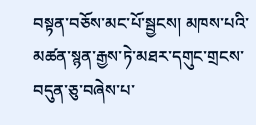བསྟན་བཅོས་མང་པོ་སྦྱངས། མཁས་པའི་མཚན་སྙན་རྒྱས་ཏེ་མཐར་དགུང་གྲངས་བདུན་ཅུ་བཞེས་པ་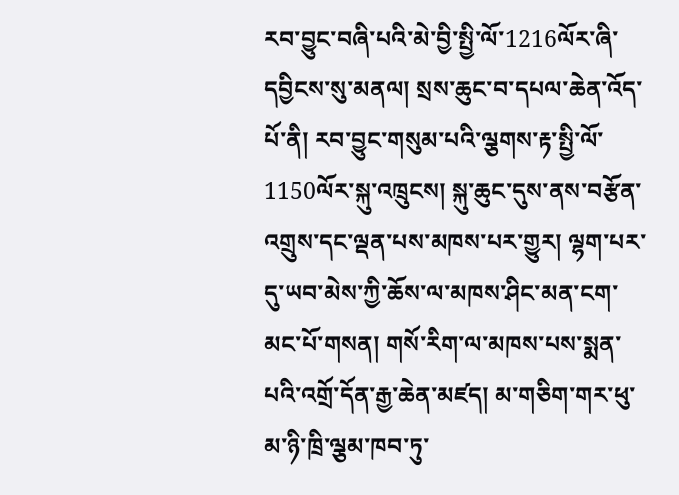རབ་བྱུང་བཞི་པའི་མེ་བྱི་སྤྱི་ལོ་1216ལོར་ཞི་དབྱིངས་སུ་མནལ། སྲས་ཆུང་བ་དཔལ་ཆེན་འོད་པོ་ནི། རབ་བྱུང་གསུམ་པའི་ལྕགས་རྟ་སྤྱི་ལོ་1150ལོར་སྐུ་འཁྲུངས། སྐུ་ཆུང་དུས་ནས་བརྩོན་འགྲུས་དང་ལྡན་པས་མཁས་པར་གྱུར། ལྷག་པར་དུ་ཡབ་མེས་ཀྱི་ཆོས་ལ་མཁས་ཤིང་མན་ངག་མང་པོ་གསན། གསོ་རིག་ལ་མཁས་པས་སྨན་པའི་འགྲོ་དོན་རྒྱ་ཆེན་མཛད། མ་གཅིག་གར་ཕུ་མ་ཉི་ཁྲི་ལྕམ་ཁབ་ཏུ་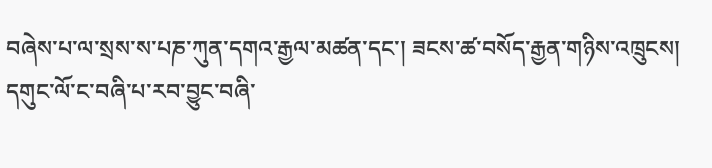བཞེས་པ་ལ་སྲས་ས་པཎ་ཀུན་དགའ་རྒྱལ་མཚན་དང་། ཟངས་ཚ་བསོད་རྒྱན་གཉིས་འཁྲུངས། དགུང་ལོ་ང་བཞི་པ་རབ་བྱུང་བཞི་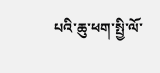པའི་ཆུ་ཕག་སྤྱི་ལོ་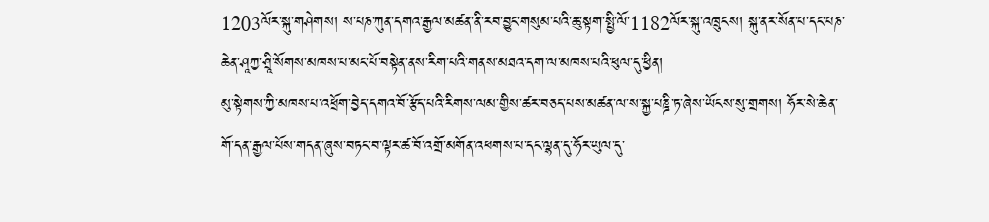1203ལོར་སྐུ་གཤེགས། ས་པཎ་ཀུན་དགའ་རྒྱལ་མཚན་ནི་རབ་བྱུང་གསུམ་པའི་ཆུ་སྟག་སྤྱི་ལོ་1182ལོར་སྐུ་འཁྲུངས། སྐུ་ནར་སོན་པ་དང་པཎ་ཆེན་ཤཱཀྱ་ཤྲཱི་སོགས་མཁས་པ་མང་པོ་བསྟེན་ནས་རིག་པའི་གནས་མཐའ་དག་ལ་མཁས་པའི་ཕུལ་དུ་ཕྱིན།
མུ་སྟེགས་ཀྱི་མཁས་པ་འཕྲོག་བྱེད་དགའ་བོ་རྩོད་པའི་རིགས་ལམ་གྱིས་ཚར་བཅད་པས་མཚན་ལ་ས་སྐྱ་པཎྜི་ཏ་ཞེས་ཡོངས་སུ་གྲགས། ཧོར་སེ་ཆེན་གོ་དན་རྒྱལ་པོས་གདན་ཞུས་བཏང་བ་ལྟར་ཚ་བོ་འགྲོ་མགོན་འཕགས་པ་དང་ལྷན་དུ་ཧོར་ཡུལ་དུ་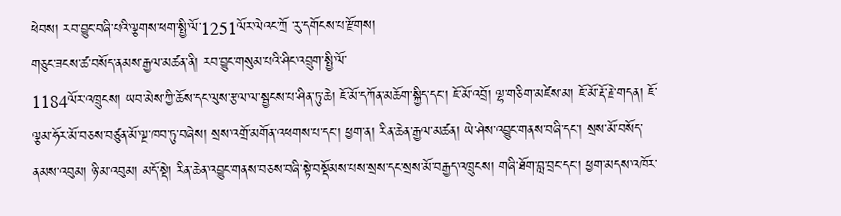ཕེབས། རབ་བྱུང་བཞི་པའི་ལྕགས་ཕག་སྤྱི་ལོ་1251ལོར་ལེའང་ཀྲོ ་རུ་དགོངས་པ་རྫོགས།
གཅུང་ཟངས་ཚ་བསོད་ནམས་རྒྱལ་མཚན་ནི། རབ་བྱུང་གསུམ་པའི་ཤིང་འབྲུག་སྤྱི་ལོ་
1184ལོར་འཁྲུངས། ཡབ་མེས་ཀྱི་ཆོས་དང་ལུས་རྩལ་ལ་སྦྱངས་པ་ཤིན་ཏུ་ཆེ། ཇོ་མོ་དཀོན་མཆོག་སྐྱིད་དང་། ཇོ་མོ་འབྲོ། ལྷ་གཅིག་མཛེས་མ། ཇོ་མོ་རྡོ་རྗེ་གདན། ཇོ་ལྕམ་ཧོར་མོ་བཅས་བཙུན་མོ་ལྔ་ཁབ་ཏུ་བཞེས། སྲས་འགྲོ་མགོན་འཕགས་པ་དང་། ཕྱག་ན། རིན་ཆེན་རྒྱལ་མཚན། ཡེ་ཤེས་འབྱུང་གནས་བཞི་དང་། སྲས་མོ་བསོད་ནམས་འབུམ། ཉི་མ་འབུམ། མདོ་སྡེ། རིན་ཆེན་འབྱུང་གནས་བཅས་བཞི་སྟེ་བསྡོམས་པས་སྲས་དང་སྲས་མོ་བརྒྱད་འཁྲུངས། གཞི་ཐོག་བླ་བྲང་དང་། ཕྱག་མདས་འཁོར་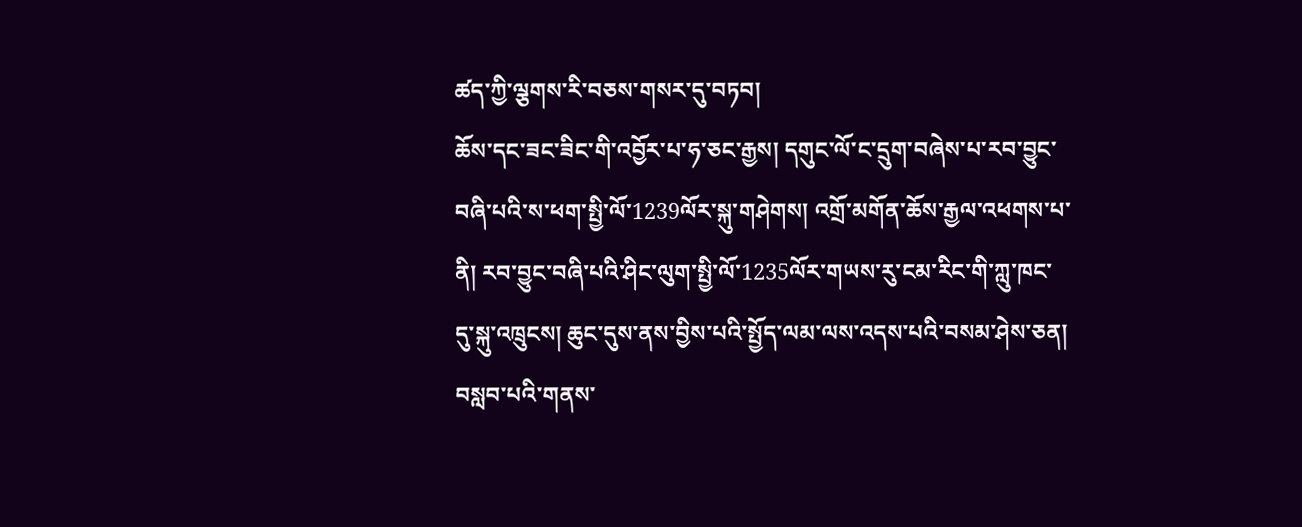ཚད་ཀྱི་ལྕགས་རི་བཅས་གསར་དུ་བཏབ།
ཆོས་དང་ཟང་ཟིང་གི་འབྱོར་པ་ཧ་ཅང་རྒྱས། དགུང་ལོ་ང་དྲུག་བཞེས་པ་རབ་བྱུང་བཞི་པའི་ས་ཕག་སྤྱི་ལོ་1239ལོར་སྐུ་གཤེགས། འགྲོ་མགོན་ཆོས་རྒྱལ་འཕགས་པ་ནི། རབ་བྱུང་བཞི་པའི་ཤིང་ལུག་སྤྱི་ལོ་1235ལོར་གཡས་རུ་ངམ་རིང་གི་ཀླུ་ཁང་དུ་སྐུ་འཁྲུངས། ཆུང་དུས་ནས་བྱིས་པའི་སྤྱོད་ལམ་ལས་འདས་པའི་བསམ་ཤེས་ཅན། བསླབ་པའི་གནས་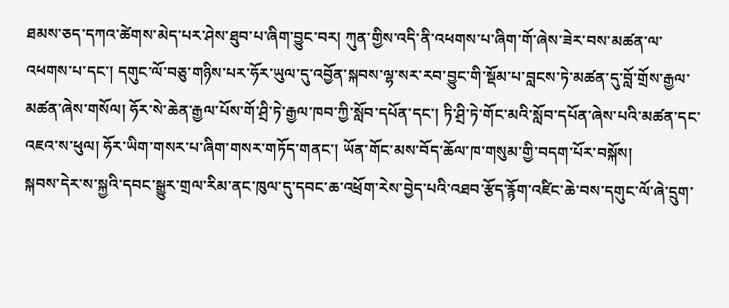ཐམས་ཅད་དཀའ་ཚེགས་མེད་པར་ཤེས་ཐུབ་པ་ཞིག་བྱུང་བར། ཀུན་གྱིས་འདི་ནི་འཕགས་པ་ཞིག་གོ་ཞེས་ཟེར་བས་མཚན་ལ་འཕགས་པ་དང་། དགུང་ལོ་བཅུ་གཉིས་པར་ཧོར་ཡུལ་དུ་འབྱོན་སྐབས་ལྷ་སར་རབ་བྱུང་གི་སྡོམ་པ་བླངས་ཏེ་མཚན་དུ་བློ་གྲོས་རྒྱལ་མཚན་ཞེས་གསོལ། ཧོར་སེ་ཆེན་རྒྱལ་པོས་གོ་ཤྲི་ཏེ་རྒྱལ་ཁབ་ཀྱི་སློབ་དཔོན་དང་། ཏི་ཤྲི་ཏེ་གོང་མའི་སློབ་དཔོན་ཞེས་པའི་མཚན་དང་འཇའ་ས་ཕུལ། ཧོར་ཡིག་གསར་པ་ཞིག་གསར་གཏོད་གནང་། ཡོན་གོང་མས་བོད་ཆོལ་ཁ་གསུམ་གྱི་བདག་པོར་བསྐོས།
སྐབས་དེར་ས་སྐྱའི་དབང་སྒྱུར་གྲལ་རིམ་ནང་ཁུལ་དུ་དབང་ཆ་འཕྲོག་རེས་བྱེད་པའི་འཐབ་རྩོད་རྙོག་འཛིང་ཆེ་བས་དགུང་ལོ་ཞེ་དྲུག་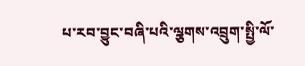པ་རབ་བྱུང་བཞི་པའི་ལྕགས་འབྲུག་སྤྱི་ལོ་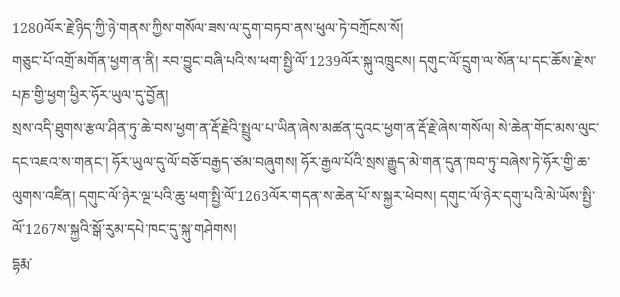1280ལོར་རྗེ་ཉིད་ཀྱི་ཉེ་གནས་ཀྱིས་གསོལ་ཟས་ལ་དུག་བཏབ་ནས་ཕུལ་ཏེ་བཀྲོངས་སོ།
གཅུང་པོ་འགྲོ་མགོན་ཕྱག་ན་ནི། རབ་བྱུང་བཞི་པའི་ས་ཕག་སྤྱི་ལོ་1239ལོར་སྐུ་འཁྲུངས། དགུང་ལོ་དྲུག་ལ་སོན་པ་དང་ཆོས་རྗེ་ས་པཎ་གྱི་ཕྱག་ཕྱིར་ཧོར་ཡུལ་དུ་བྱོན།
སྲས་འདི་ཐུགས་རྩལ་ཤིན་ཏུ་ཆེ་བས་ཕྱག་ན་རྡོ་རྗེའི་སྤྲུལ་པ་ཡིན་ཞེས་མཚན་དུའང་ཕྱག་ན་རྡོ་རྗེ་ཞེས་གསོལ། སེ་ཆེན་གོང་མས་ལུང་དང་འཇའ་ས་གནང་། ཧོར་ཡུལ་དུ་ལོ་བཅོ་བརྒྱད་ཙམ་བཞུགས། ཧོར་རྒྱལ་པོའི་སྲས་རྒྱུད་མེ་གན་དུན་ཁབ་ཏུ་བཞེས་ཏེ་ཧོར་གྱི་ཆ་ལུགས་འཛིན། དགུང་ལོ་ཉེར་ལྔ་པའི་ཆུ་ཕག་སྤྱི་ལོ་1263ལོར་གདན་ས་ཆེན་པོ་ས་སྐྱར་ཕེབས། དགུང་ལོ་ཉེར་དགུ་པའི་མེ་ཡོས་སྤྱི་ལོ་1267ས་སྐྱའི་སྒོ་རུམ་དཔེ་ཁང་དུ་སྐུ་གཤེགས།
དྷརྨ་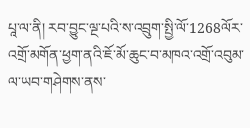པཱ་ལ་ནི། རབ་བྱུང་ལྔ་པའི་ས་འབྲུག་སྤྱི་ལོ་1268ལོར་འགྲོ་མགོན་ཕྱག་ནའི་ཇོ་མོ་ཆུང་བ་མཁའ་འགྲོ་འབུམ་ལ་ཡབ་གཤེགས་ནས་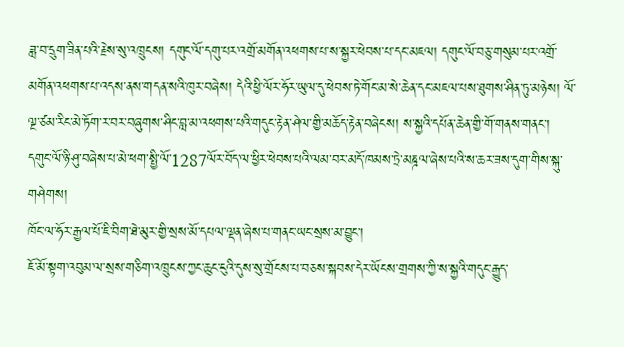ཟླ་བ་དྲུག་ཟིན་པའི་རྗེས་སུ་འཁྲུངས། དགུང་ལོ་དགུ་པར་འགྲོ་མགོན་འཕགས་པ་ས་སྐྱར་ཕེབས་པ་དང་མཇལ། དགུང་ལོ་བཅུ་གསུམ་པར་འགྲོ་མགོན་འཕགས་པ་འདས་ནས་གདན་སའི་ཁུར་བཞེས། དེའི་ཕྱི་ལོར་ཧོར་ཡུལ་དུ་ཕེབས་ཏེ་གོང་མ་སེ་ཆེན་དང་མཇལ་པས་ཐུགས་ཤིན་ཏུ་མཉེས། ལོ་ལྔ་ཙམ་རིང་མེ་ཏོག་ར་བར་བཞུགས་ཤིང་བླ་མ་འཕགས་པའི་གདུང་རྟེན་ཤེལ་གྱི་མཆོད་རྟེན་བཞེངས། ས་སྐྱའི་དཔོན་ཆེན་གྱི་གོ་གནས་གནང་། དགུང་ལོ་ཉི་ཤུ་བཞེས་པ་མེ་ཕག་སྤྱི་ལོ་1287ལོར་བོད་ལ་ཕྱིར་ཕེབས་པའི་ལམ་བར་མདོ་ཁམས་ཏྲེ་མཎྜལ་ཞེས་པའི་ས་ཆར་ཟས་དུག་གིས་སྐུ་གཤེགས།
ཁོང་ལ་ཧོར་རྒྱལ་པོ་ཇི་བིག་ཐེ་མུར་གྱི་སྲས་མོ་དཔལ་ལྡན་ཞེས་པ་གནང་ཡང་སྲས་མ་བྱུང་།
ཇོ་མོ་སྟག་འབུམ་ལ་སྲས་གཅིག་འཁྲུངས་ཀྱང་ཆུང་ངུའི་དུས་སུ་གྲོངས་པ་བཅས་སྐབས་དེར་ཡོངས་གྲགས་ཀྱི་ས་སྐྱའི་གདུང་རྒྱུད་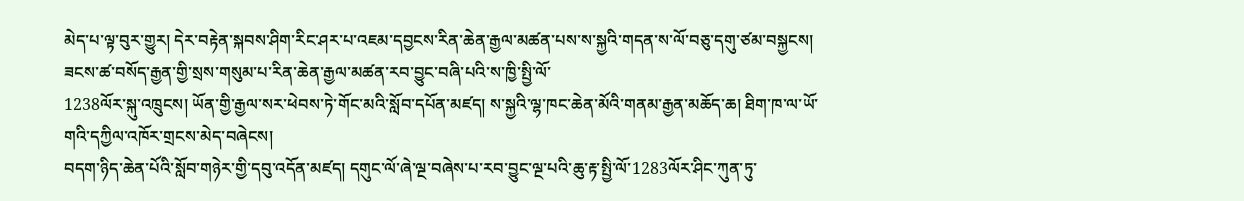མེད་པ་ལྟ་བུར་གྱུར། དེར་བརྟེན་སྐབས་ཤིག་རིང་ཤར་པ་འཇམ་དབྱངས་རིན་ཆེན་རྒྱལ་མཚན་པས་ས་སྐྱའི་གདན་ས་ལོ་བཅུ་དགུ་ཙམ་བསྐྱངས།
ཟངས་ཚ་བསོད་རྒྱན་གྱི་སྲས་གསུམ་པ་རིན་ཆེན་རྒྱལ་མཚན་རབ་བྱུང་བཞི་པའི་ས་ཁྱི་སྤྱི་ལོ་
1238ལོར་སྐུ་འཁྲུངས། ཡོན་གྱི་རྒྱལ་སར་ཕེབས་ཏེ་གོང་མའི་སློབ་དཔོན་མཛད། ས་སྐྱའི་ལྷ་ཁང་ཆེན་མོའི་གནམ་རྒྱན་མཆོད་ཆ། ཐིག་ཁ་ལ་ཡོ་གའི་དཀྱིལ་འཁོར་གྲངས་མེད་བཞེངས།
བདག་ཉིད་ཆེན་པོའི་སློབ་གཉེར་གྱི་དབུ་འདོན་མཛད། དགུང་ལོ་ཞེ་ལྔ་བཞེས་པ་རབ་བྱུང་ལྔ་པའི་ཆུ་རྟ་སྤྱི་ལོ་1283ལོར་ཤིང་ཀུན་ཏུ་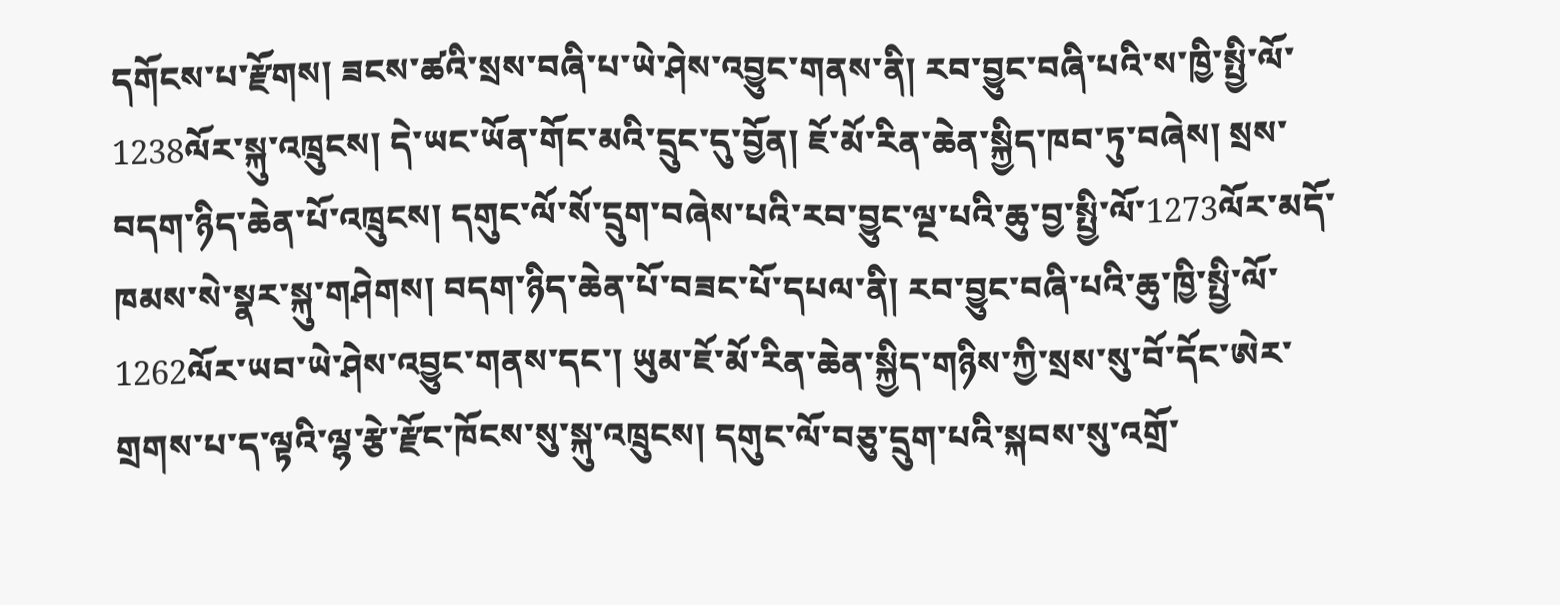དགོངས་པ་རྫོགས། ཟངས་ཚའི་སྲས་བཞི་པ་ཡེ་ཤེས་འབྱུང་གནས་ནི། རབ་བྱུང་བཞི་པའི་ས་ཁྱི་སྤྱི་ལོ་1238ལོར་སྐུ་འཁྲུངས། དེ་ཡང་ཡོན་གོང་མའི་དྲུང་དུ་བྱོན། ཇོ་མོ་རིན་ཆེན་སྐྱིད་ཁབ་ཏུ་བཞེས། སྲས་བདག་ཉིད་ཆེན་པོ་འཁྲུངས། དགུང་ལོ་སོ་དྲུག་བཞེས་པའི་རབ་བྱུང་ལྔ་པའི་ཆུ་བྱ་སྤྱི་ལོ་1273ལོར་མདོ་ཁམས་སེ་སྣར་སྐུ་གཤེགས། བདག་ཉིད་ཆེན་པོ་བཟང་པོ་དཔལ་ནི། རབ་བྱུང་བཞི་པའི་ཆུ་ཁྱི་སྤྱི་ལོ་1262ལོར་ཡབ་ཡེ་ཤེས་འབྱུང་གནས་དང་། ཡུམ་ཇོ་མོ་རིན་ཆེན་སྐྱིད་གཉིས་ཀྱི་སྲས་སུ་བོ་དོང་ཨེར་གྲགས་པ་ད་ལྟའི་ལྷ་རྩེ་རྫོང་ཁོངས་སུ་སྐུ་འཁྲུངས། དགུང་ལོ་བཅུ་དྲུག་པའི་སྐབས་སུ་འགྲོ་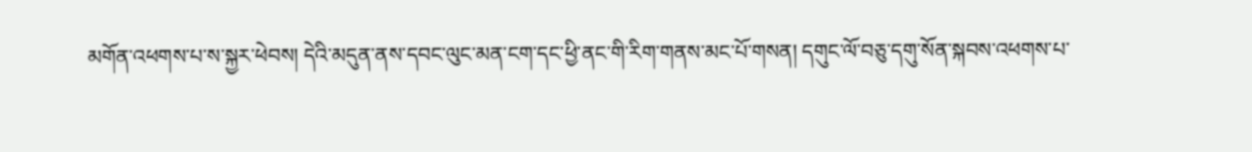མགོན་འཕགས་པ་ས་སྐྱར་ཕེབས། དེའི་མདུན་ནས་དབང་ལུང་མན་ངག་དང་ཕྱི་ནང་གི་རིག་གནས་མང་པོ་གསན། དགུང་ལོ་བཅུ་དགུ་སོན་སྐབས་འཕགས་པ་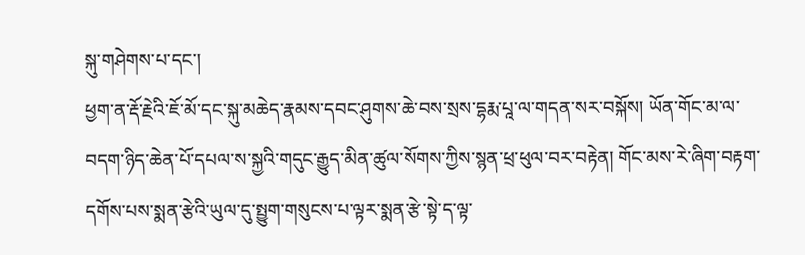སྐུ་གཤེགས་པ་དང་།
ཕྱག་ན་རྡོ་རྗེའི་ཇོ་མོ་དང་སྐུ་མཆེད་རྣམས་དབང་ཤུགས་ཆེ་བས་སྲས་དྷརྨ་པཱ་ལ་གདན་སར་བསྐོས། ཡོན་གོང་མ་ལ་བདག་ཉིད་ཆེན་པོ་དཔལ་ས་སྐྱའི་གདུང་རྒྱུད་མིན་ཚུལ་སོགས་ཀྱིས་སྙན་ཕྲ་ཕུལ་བར་བརྟེན། གོང་མས་རེ་ཞིག་བརྟག་དགོས་པས་སྨན་རྩེའི་ཡུལ་དུ་སྤྱུག་གསུངས་པ་ལྟར་སྨན་རྩེ་སྟེ་ད་ལྟ་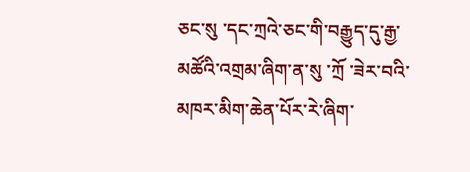ཅང་སུ ་དང་ཀྲའེ་ཅང་གི་བརྒྱུད་དུ་རྒྱ་མཚོའི་འགྲམ་ཞིག་ན་སུ ་ཀྲོ ་ཟེར་བའི་མཁར་མིག་ཆེན་པོར་རེ་ཞིག་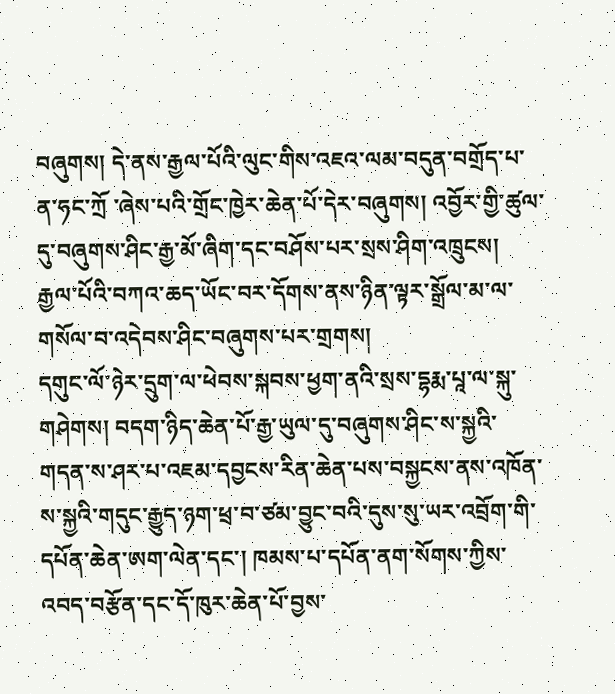བཞུགས། དེ་ནས་རྒྱལ་པོའི་ལུང་གིས་འཇའ་ལམ་བདུན་བགྲོད་པ་ན་ཧང་ཀྲོ ་ཞེས་པའི་གྲོང་ཁྱེར་ཆེན་པོ་དེར་བཞུགས། འབྱོར་གྱི་ཚུལ་དུ་བཞུགས་ཤིང་རྒྱ་མོ་ཞིག་དང་བཤོས་པར་སྲས་ཤིག་འཁྲུངས། རྒྱལ་པོའི་བཀའ་ཆད་ཡོང་བར་དོགས་ནས་ཉིན་ལྟར་སྒྲོལ་མ་ལ་གསོལ་བ་འདེབས་ཤིང་བཞུགས་པར་གྲགས།
དགུང་ལོ་ཉེར་དྲུག་ལ་ཕེབས་སྐབས་ཕྱག་ནའི་སྲས་དྷརྨ་པཱ་ལ་སྐུ་གཤེགས། བདག་ཉིད་ཆེན་པོ་རྒྱ་ཡུལ་དུ་བཞུགས་ཤིང་ས་སྐྱའི་གདན་ས་ཤར་པ་འཇམ་དབྱངས་རིན་ཆེན་པས་བསྐྱངས་ནས་འཁོན་ས་སྐྱའི་གདུང་རྒྱུད་ཉག་ཕྲ་བ་ཙམ་བྱུང་བའི་དུས་སུ་ཡར་འབྲོག་གི་དཔོན་ཆེན་ཨག་ལེན་དང་། ཁམས་པ་དཔོན་ནག་སོགས་ཀྱིས་འབད་བརྩོན་དང་དོ་ཁུར་ཆེན་པོ་བྱས་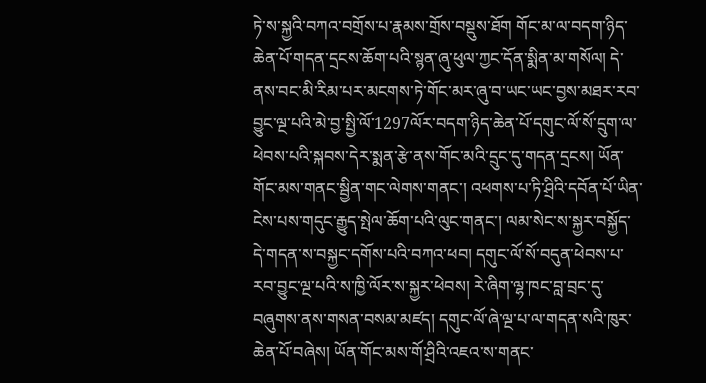ཏེ་ས་སྐྱའི་བཀའ་བགྲོས་པ་རྣམས་གྲོས་བསྡུས་ཐོག གོང་མ་ལ་བདག་ཉིད་ཆེན་པོ་གདན་དྲངས་ཆོག་པའི་སྙན་ཞུ་ཕུལ་ཀྱང་དོན་སྨིན་མ་གསོལ། དེ་ནས་བང་མི་རིམ་པར་མངགས་ཏེ་གོང་མར་ཞུ་བ་ཡང་ཡང་བྱས་མཐར་རབ་བྱུང་ལྔ་པའི་མེ་བྱ་སྤྱི་ལོ་1297ལོར་བདག་ཉིད་ཆེན་པོ་དགུང་ལོ་སོ་དྲུག་ལ་ཕེབས་པའི་སྐབས་དེར་སྨན་རྩེ་ནས་གོང་མའི་དྲུང་དུ་གདན་དྲངས། ཡོན་གོང་མས་གནང་སྦྱིན་གང་ལེགས་གནང་། འཕགས་པ་ཏི་ཤྲིའི་དབོན་པོ་ཡིན་ངེས་པས་གདུང་རྒྱུད་སྤེལ་ཆོག་པའི་ལུང་གནང་། ལམ་སེང་ས་སྐྱར་བསྐྱོད་དེ་གདན་ས་བསྐྱང་དགོས་པའི་བཀའ་ཕབ། དགུང་ལོ་སོ་བདུན་ཕེབས་པ་རབ་བྱུང་ལྔ་པའི་ས་ཁྱི་ལོར་ས་སྐྱར་ཕེབས། རེ་ཞིག་ལྷ་ཁང་བླ་བྲང་དུ་བཞུགས་ནས་གསན་བསམ་མཛད། དགུང་ལོ་ཞེ་ལྔ་པ་ལ་གདན་སའི་ཁུར་ཆེན་པོ་བཞེས། ཡོན་གོང་མས་གོ་ཤྲིའི་འཇའ་ས་གནང་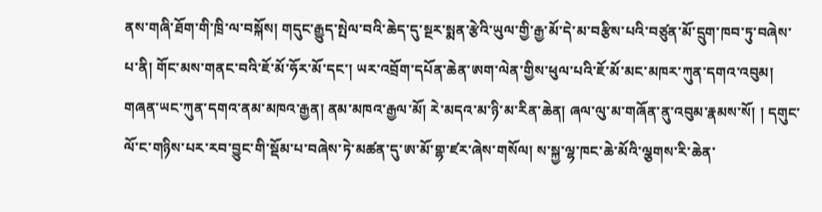ནས་གཞི་ཐོག་གི་ཁྲི་ལ་བསྐོས། གདུང་རྒྱུད་སྤེལ་བའི་ཆེད་དུ་སྔར་སྨན་རྩེའི་ཡུལ་གྱི་རྒྱ་མོ་དེ་མ་བརྩིས་པའི་བཙུན་མོ་དྲུག་ཁབ་ཏུ་བཞེས་པ་ནི། གོང་མས་གནང་བའི་ཇོ་མོ་ཧོར་མོ་དང་། ཡར་འབྲོག་དཔོན་ཆེན་ཨག་ལེན་གྱིས་ཕུལ་པའི་ཇོ་མོ་མང་མཁར་ཀུན་དགའ་འབུམ། གཞན་ཡང་ཀུན་དགའ་ནམ་མཁའ་རྒྱན། ནམ་མཁའ་རྒྱལ་མོ། རེ་མདའ་མ་ཉི་མ་རིན་ཆེན། ཞལ་ལུ་མ་གཞོན་ནུ་འབུམ་རྣམས་སོ། ། དགུང་ལོ་ང་གཉིས་པར་རབ་བྱུང་གི་སྡོམ་པ་བཞེས་ཏེ་མཚན་དུ་ཨ་མོ་གྷ་ཛར་ཞེས་གསོལ། ས་སྐྱ་ལྷ་ཁང་ཆེ་མོའི་ལྕགས་རི་ཆེན་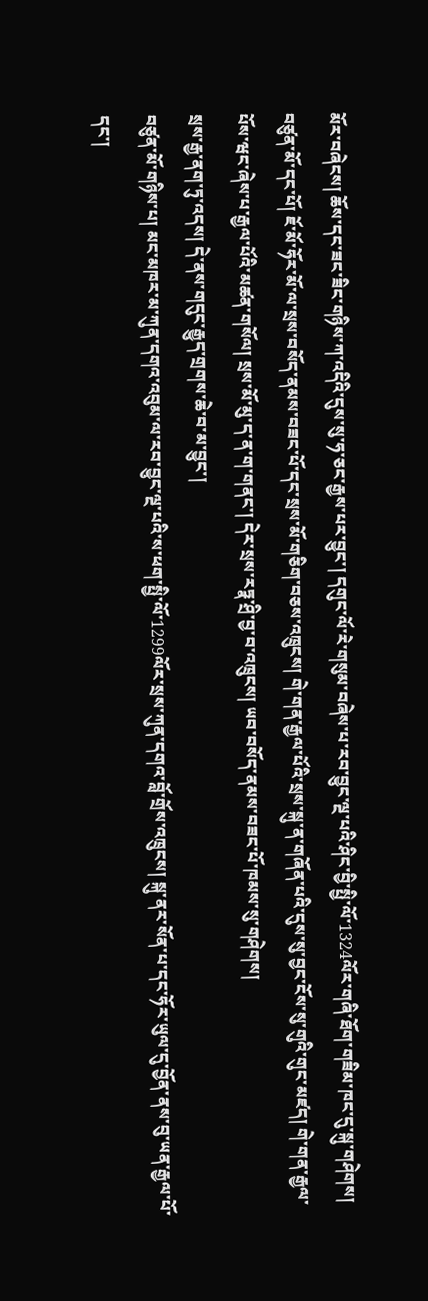མོར་བཞེངས། ཆོས་དང་ཟང་ཟིང་གཉིས་ཀ་འདིའི་དུས་སུ་ཧ་ཅང་རྒྱས་པར་བྱུང་། དགུང་ལོ་རེ་གསུམ་བཞེས་པ་རབ་བྱུང་ལྔ་པའི་ཤིང་བྱི་སྤྱི་ལོ་1324ལོར་གཞི་ཐོག་གཟིམ་ཁང་དུ་སྐུ་གཤེགས།
བཙུན་མོ་དང་པོ། ཇོ་མོ་ཧོར་མོ་ལ་སྲས་བསོད་ནམས་བཟང་པོ་དང་སྲས་མོ་གཅིག་བཅས་འཁྲུངས། གེ་གན་རྒྱལ་པོའི་སྲས་སྐུ་ན་གཞོན་པའི་དུས་སུ་བྱང་ངོས་སུ་གུའི་གུང་མཛད། གེ་གན་རྒྱལ་པོས་ཝང་ཞེས་པ་རྒྱལ་པོའི་མཚན་གསོལ། སྲས་མོ་མུ་ད་ན་ག་གནང་། དེར་སྲས་རཏྣ་ཤྲི་བྱ་བ་འཁྲུངས། ཡབ་བསོད་ནམས་བཟང་པོ་ཁམས་སུ་གཤེགས།
སྲས་རྒྱ་ནག་ཏུ་འདས། དེ་ནས་གདུང་རྒྱུད་གྲགས་ཆེ་བ་མ་བྱུང་།
བཙུན་མོ་གཉིས་པ། མང་མཁར་མ་ཀུན་དགའ་འབུམ་ལ་རབ་བྱུང་ལྔ་པའི་ས་ཕག་སྤྱི་ལོ་1299ལོར་སྲས་ཀུན་དགའ་བློ་གྲོས་འཁྲུངས། སྐུ་ནར་སོན་པ་དང་ཧོར་ཡུལ་དུ་བྱོན་ནས་བུ་ཡན་རྒྱལ་པོ་དང་།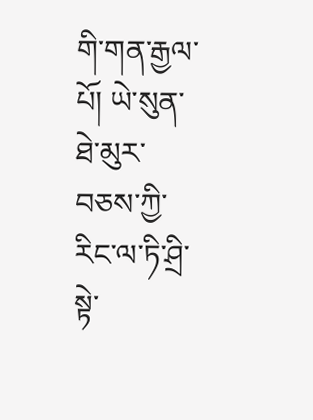གི་གན་རྒྱལ་པོ། ཡེ་སུན་ཐེ་མུར་བཅས་ཀྱི་རིང་ལ་ཏི་ཤྲི་སྟེ་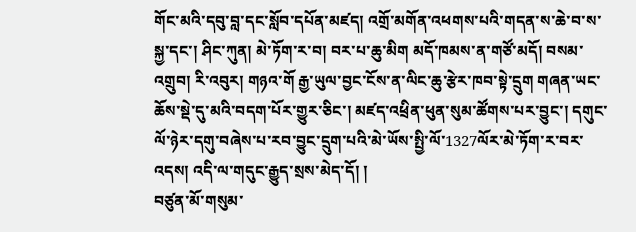གོང་མའི་དབུ་བླ་དང་སློབ་དཔོན་མཛད། འགྲོ་མགོན་འཕགས་པའི་གདན་ས་ཆེ་བ་ས་སྐྱ་དང་། ཤིང་ཀུན། མེ་ཏོག་ར་བ། བར་པ་ཆུ་མིག མདོ་ཁམས་ན་གཙོ་མདོ། བསམ་འགྲུབ། རི་འབུར། གཉའ་གོ རྒྱ་ཡུལ་བྱང་ངོས་ན་ལིང་ཆུ་རྩེར་ཁབ་སྟེ་དྲུག གཞན་ཡང་ཆོས་སྡེ་དུ་མའི་བདག་པོར་གྱུར་ཅིང་། མཛད་འཕྲིན་ཕུན་སུམ་ཚོགས་པར་བྱུང་། དགུང་ལོ་ཉེར་དགུ་བཞེས་པ་རབ་བྱུང་དྲུག་པའི་མེ་ཡོས་སྤྱི་ལོ་1327ལོར་མེ་ཏོག་ར་བར་འདས། འདི་ལ་གདུང་རྒྱུད་སྲས་མེད་དོ། །
བཙུན་མོ་གསུམ་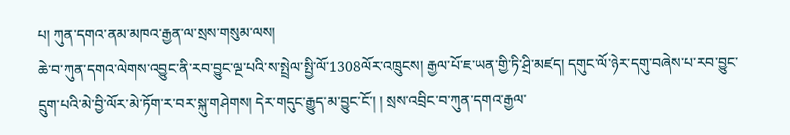པ། ཀུན་དགའ་ནམ་མཁའ་རྒྱན་ལ་སྲས་གསུམ་ལས།
ཆེ་བ་ཀུན་དགའ་ལེགས་འབྱུང་ནི་རབ་བྱུང་ལྔ་པའི་ས་སྤྲེལ་སྤྱི་ལོ་1308ལོར་འཁྲུངས། རྒྱལ་པོ་ཇ་ཡན་གྱི་ཏི་ཤྲི་མཛད། དགུང་ལོ་ཉེར་དགུ་བཞེས་པ་རབ་བྱུང་དྲུག་པའི་མེ་བྱི་ལོར་མེ་ཏོག་ར་བར་སྐུ་གཤེགས། དེར་གདུང་རྒྱུད་མ་བྱུང་ངོ་། ། སྲས་འབྲིང་བ་ཀུན་དགའ་རྒྱལ་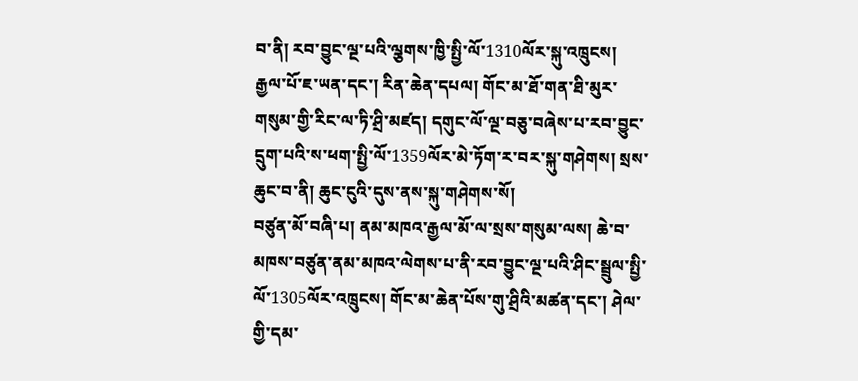བ་ནི། རབ་བྱུང་ལྔ་པའི་ལྕགས་ཁྱི་སྤྱི་ལོ་1310ལོར་སྐུ་འཁྲུངས། རྒྱལ་པོ་ཇ་ཡན་དང་། རིན་ཆེན་དཔལ། གོང་མ་ཐོ་གན་ཐི་མུར་གསུམ་གྱི་རིང་ལ་ཏི་ཤྲི་མཛད། དགུང་ལོ་ལྔ་བཅུ་བཞེས་པ་རབ་བྱུང་དྲུག་པའི་ས་ཕག་སྤྱི་ལོ་1359ལོར་མེ་ཏོག་ར་བར་སྐུ་གཤེགས། སྲས་ཆུང་བ་ནི། ཆུང་ངུའི་དུས་ནས་སྐུ་གཤེགས་སོ།
བཙུན་མོ་བཞི་པ། ནམ་མཁའ་རྒྱལ་མོ་ལ་སྲས་གསུམ་ལས། ཆེ་བ་མཁས་བཙུན་ནམ་མཁའ་ལེགས་པ་ནི་རབ་བྱུང་ལྔ་པའི་ཤིང་སྦྲུལ་སྤྱི་ལོ་1305ལོར་འཁྲུངས། གོང་མ་ཆེན་པོས་གུ་ཤྲིའི་མཚན་དང་། ཤེལ་གྱི་དམ་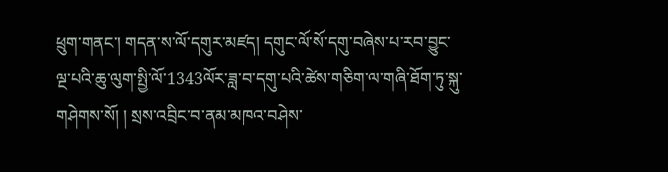ཕྲུག་གནང་། གདན་ས་ལོ་དགུར་མཛད། དགུང་ལོ་སོ་དགུ་བཞེས་པ་རབ་བྱུང་ལྔ་པའི་ཆུ་ལུག་སྤྱི་ལོ་1343ལོར་ཟླ་བ་དགུ་པའི་ཚེས་གཅིག་ལ་གཞི་ཐོག་ཏུ་སྐུ་གཤེགས་སོ། ། སྲས་འབྲིང་བ་ནམ་མཁའ་བཤེས་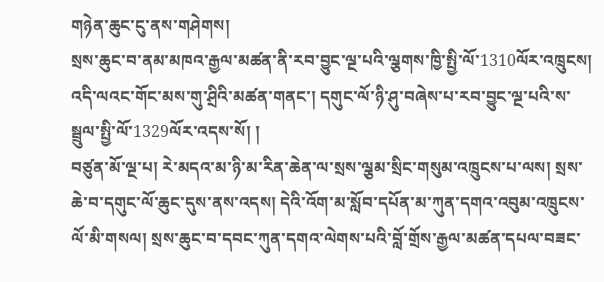གཉེན་ཆུང་ངུ་ནས་གཤེགས།
སྲས་ཆུང་བ་ནམ་མཁའ་རྒྱལ་མཚན་ནི་རབ་བྱུང་ལྔ་པའི་ལྕགས་ཁྱི་སྤྱི་ལོ་1310ལོར་འཁྲུངས། འདི་ལའང་གོང་མས་གུ་ཤྲིའི་མཚན་གནང་། དགུང་ལོ་ཉི་ཤུ་བཞེས་པ་རབ་བྱུང་ལྔ་པའི་ས་སྦྲུལ་སྤྱི་ལོ་1329ལོར་འདས་སོ། །
བཙུན་མོ་ལྔ་པ། རེ་མདའ་མ་ཉི་མ་རིན་ཆེན་ལ་སྲས་ལྕམ་སྲིང་གསུམ་འཁྲུངས་པ་ལས། སྲས་ཆེ་བ་དགུང་ལོ་ཆུང་དུས་ནས་འདས། དེའི་འོག་མ་སློབ་དཔོན་མ་ཀུན་དགའ་འབུམ་འཁྲུངས་ལོ་མི་གསལ། སྲས་ཆུང་བ་དབང་ཀུན་དགའ་ལེགས་པའི་བློ་གྲོས་རྒྱལ་མཚན་དཔལ་བཟང་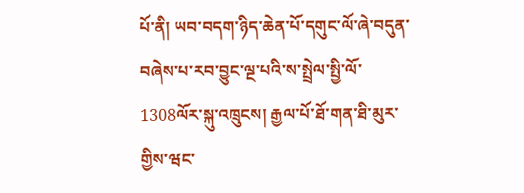པོ་ནི། ཡབ་བདག་ཉིད་ཆེན་པོ་དགུང་ལོ་ཞེ་བདུན་བཞེས་པ་རབ་བྱུང་ལྔ་པའི་ས་སྤྲེལ་སྤྱི་ལོ་1308ལོར་སྐུ་འཁྲུངས། རྒྱལ་པོ་ཐོ་གན་ཐི་མུར་གྱིས་ཝང་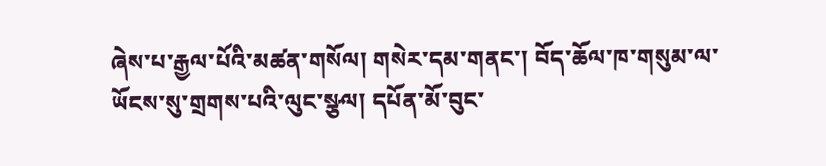ཞེས་པ་རྒྱལ་པོའི་མཚན་གསོལ། གསེར་དམ་གནང་། བོད་ཆོལ་ཁ་གསུམ་ལ་ཡོངས་སུ་གྲགས་པའི་ལུང་སྩལ། དཔོན་མོ་བུང་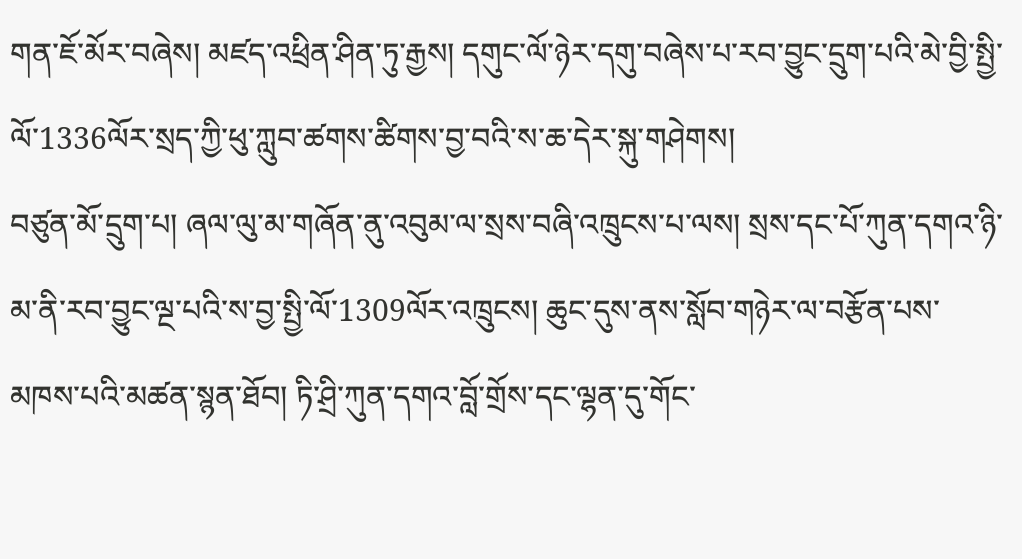གན་ཇོ་མོར་བཞེས། མཛད་འཕྲིན་ཤིན་ཏུ་རྒྱས། དགུང་ལོ་ཉེར་དགུ་བཞེས་པ་རབ་བྱུང་དྲུག་པའི་མེ་བྱི་སྤྱི་ལོ་1336ལོར་སྲད་ཀྱི་ཕུ་ཀླུབ་ཚགས་ཚིགས་བྱ་བའི་ས་ཆ་དེར་སྐུ་གཤེགས།
བཙུན་མོ་དྲུག་པ། ཞལ་ལུ་མ་གཞོན་ནུ་འབུམ་ལ་སྲས་བཞི་འཁྲུངས་པ་ལས། སྲས་དང་པོ་ཀུན་དགའ་ཉི་མ་ནི་རབ་བྱུང་ལྔ་པའི་ས་བྱ་སྤྱི་ལོ་1309ལོར་འཁྲུངས། ཆུང་དུས་ནས་སློབ་གཉེར་ལ་བརྩོན་པས་མཁས་པའི་མཚན་སྙན་ཐོབ། ཏི་ཤྲི་ཀུན་དགའ་བློ་གྲོས་དང་ལྷན་དུ་གོང་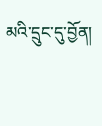མའི་དྲུང་དུ་བྱོན།